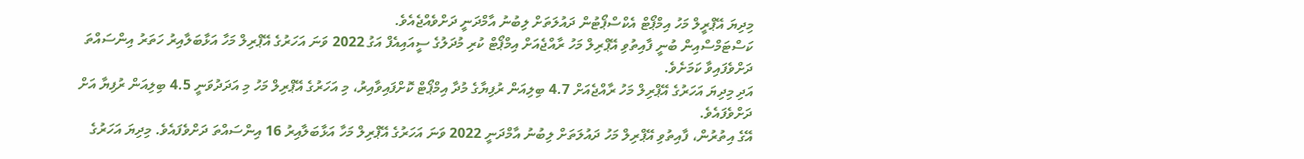މިދިޔަ އޭޕްރީލް މަހު އިމްޕޯޓް އެކްސްޕޯޓުން ދައުލަތަށް ލިބުނު އާމްދަނީ ދަށްވެއްޖެއެވެ.
ކަސްޓަމްސްއިން ބުނީ ފާއިތުވި އޭޕްރިލް މަހު ރާއްޖެއަށް އިމްޕޯޓް ކުރި މުދަލުގެ ސީއައިއެފް އަގު 2022 ވަނަ އަހަރުގެ އޭޕްރިލް މަހާ އަޅާބަލާއިރު ހަތަރު އިންސައްތަ ދަށްވެފައިވާ ކަމަށެވެ.
އަދި މިދިޔަ އަހަރުގެ އޭޕްރިލް މަހު ރާއްޖެއަށް 4.7 ބިލިއަން ރުފިޔާގެ މުދާ އިމްޕޯޓް ކޮށްފައިވާއިރު، މި އަހަރުގެ އޭޕްރިލް މަހު މި އަދަދުވަނީ 4.5 ބިލިއަން ރުފިޔާ އަށް ދަށްވެފައެވެ.
އޭގެ އިތުރުން، ފާއިތުވި އޭޕްރިލް މަހު ދައުލަތަށް ލިބުނު އާމްދަނީ 2022 ވަނަ އަހަރުގެ އޭޕްރިލް މަހާ އަޅާބަލާއިރު 16 އިންސައްތަ ދަށްވެފައެވެ. މިދިޔަ އަހަރުގެ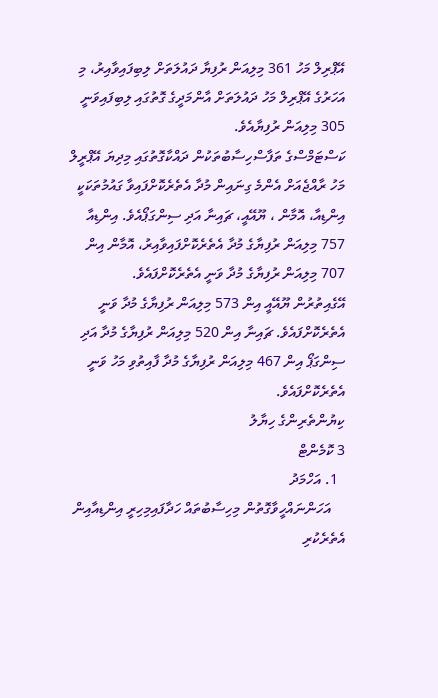އޭޕްރިލް މަހު 361 މިލިއަން ރުފިޔާ ދައުލަތަށް ލިބިފައިވާއިރު، މި އަހަރުގެ އޭޕްރިލް މަހު ދައުލަތަށް އާންމަދީގެ ގޮތުގައި ލިބިފައިވަނީ 305 މިލިއަން ރުފިޔާއެވެ.
ކަސްޓަމްސްގެ ތަފާސްހިސާބުތަކުން ދައްކާގޮތުގައި މިދިޔަ އޭޕްރީލް މަހު ރާއްޖެއަށް އެންމެ ގިނައިން މުދާ އެތެރެކޮށްފައިވާ ގައުމުތަކަކީ އިންޑިއާ، އޮމާން ، ޔޫއޭއީ، ޗައިނާ އަދި ސިންގަޕޯއެވެ. އިންޑިއާ 757 މިލިއަން ރުފިޔާގެ މުދާ އެތެރެކޮށްފައިވާއިރު، އޮމާން އިން 707 މިލިއަން ރުފިޔާގެ މުދާ ވަނީ އެތެރެކޮށްފައެވެ.
އޭގެއިތުރުން ޔޫއޭއީ އިން 573 މިލިއަން ރުފިޔާގެ މުދާ ވަނީ އެތެރެކޮށްފައެވެ. ޗައިނާ އިން 520 މިލިއަން ރުފިޔާގެ މުދާ އަދި ސިންގަޕޯ އިން 467 މިލިއަން ރުފިޔާގެ މުދާ ފާއިތުވި މަހު ވަނީ އެތެރެކޮށްފައެވެ.
ކިޔުންތެރިންގެ ހިޔާލު
3 ކޮމެންޓް
  1. އަހްމަދު
    އަހަންނައްހީވާގޮތުން މިހިސާބުތައް ހަދާފައިމިހިރީ އިންޑިއާއިން އެތެރެކުރި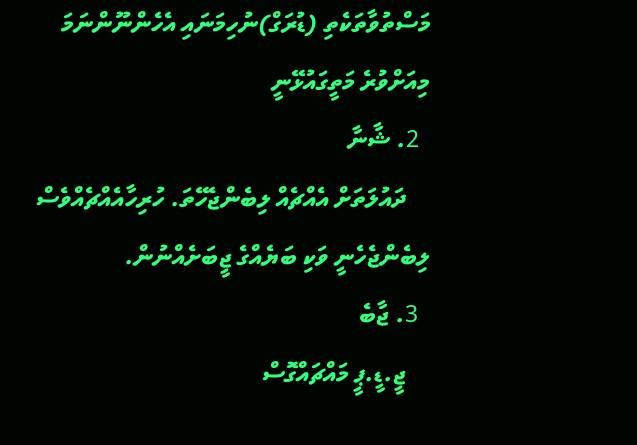މަސްތުވާތަކެތި (ޑުރަގް)ނުހިމަނައި އެހެންނޫންނަމަ މިއަށްވުރެ މަތީގައުޅޭނީ
  2. ޝާނާ
    ދައުލަތަށް އެއްޗެއް ލިބެންޖެހޭތަ. ހުރިހާއެއްޗެއްވެސް ލިބެންޖެހެނީ ވަކި ބަޔެއްގެ ޖީބަށެއްނުން.
  3. ޖާބެ
    ޖީ.ޑީ.ޕީ މައްޗައްގޮސް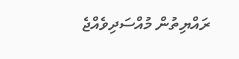ރައްޔިތުން މުއްސަދިވެއްޖެ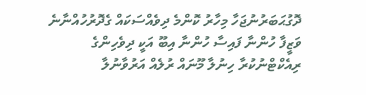ދޮގުޙަބަރުނުޖަހާ މިހާރު ކޮންމެ ދިވެއްސަކައް ގެދޮރުހުއްނާނެ ވަޒީފާ ހުންނާ ފައިސާ ހުންނާ އިބޫ އަކީ ދިވެހިންގެ ރިއެކްޓްނުކުރާ ހިނުލާ މޫނައް ރުލެއް އަރުވާނުލާ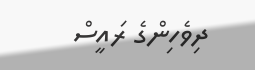ދިވެހިންގެ ރައީސް